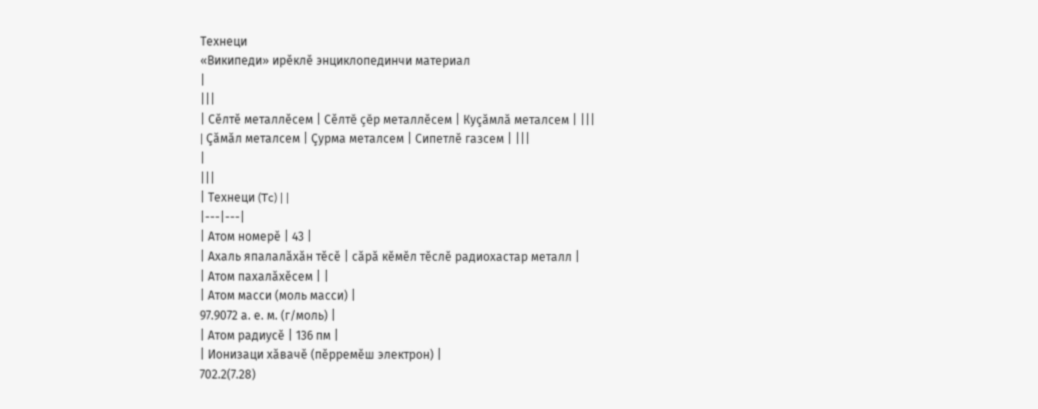Технеци
«Википеди» ирĕклĕ энциклопединчи материал
|
|||
| Сĕлтĕ металлĕсем | Сĕлтĕ çĕр металлĕсем | Куçăмлă металсем | |||
| Çăмăл металсем | Çурма металсем | Сипетлĕ газсем | |||
|
|||
| Технеци (Tc) | |
|---|---|
| Атом номерĕ | 43 |
| Ахаль япалалăхăн тĕсĕ | сăрă кĕмĕл тĕслĕ радиохастар металл |
| Атом пахалăхĕсем | |
| Атом масси (моль масси) |
97.9072 а. е. м. (г/моль) |
| Атом радиусĕ | 136 пм |
| Ионизаци хăвачĕ (пĕрремĕш электрон) |
702.2(7.28)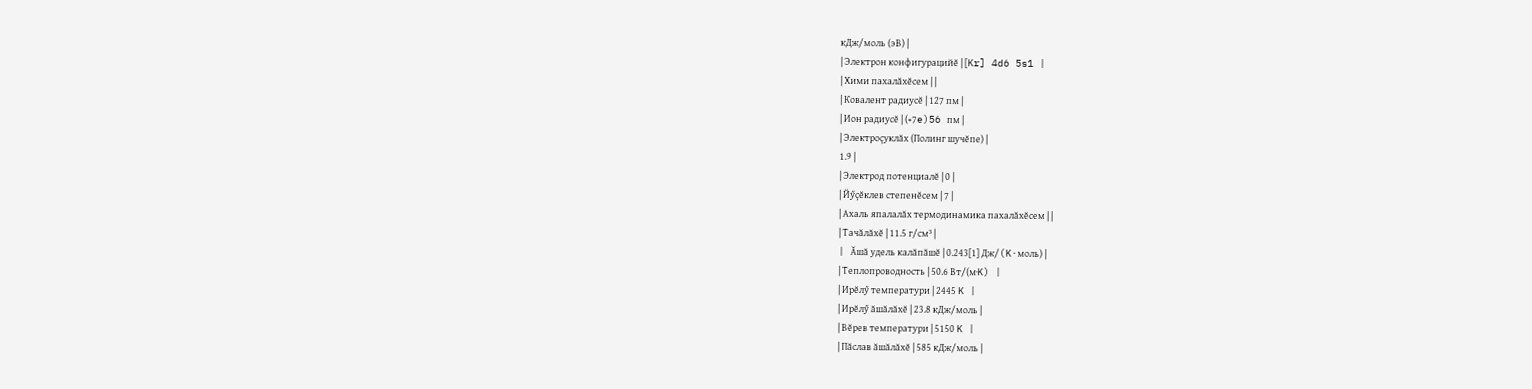кДж/моль (эВ) |
| Электрон конфигурацийĕ | [Kr] 4d6 5s1 |
| Хими пахалăхĕсем | |
| Ковалент радиусĕ | 127 пм |
| Ион радиусĕ | (+7e)56 пм |
| Электроçуклăх (Полинг шучĕпе) |
1.9 |
| Электрод потенциалĕ | 0 |
| Йӳçĕклев степенĕсем | 7 |
| Ахаль япалалăх термодинамика пахалăхĕсем | |
| Тачăлăхĕ | 11.5 г/см³ |
| Ăшă удель калăпăшĕ | 0.243[1] Дж/(K·моль) |
| Теплопроводность | 50.6 Вт/(м·K) |
| Ирĕлӳ температури | 2445 K |
| Ирĕлӳ ăшăлăхĕ | 23.8 кДж/моль |
| Вĕрев температури | 5150 K |
| Пăслав ăшăлăхĕ | 585 кДж/моль |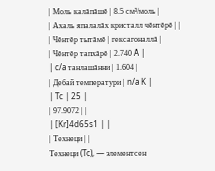| Моль калăпăшĕ | 8.5 см³/моль |
| Ахаль япалалăх кристалл чĕнтĕрĕ | |
| Чĕнтĕр тытăмĕ | гексагоналлă |
| Чĕнтĕр тапхăрĕ | 2.740 Å |
| c/a танлашăнни | 1.604 |
| Дебай температури | n/a K |
| Tc | 25 |
| 97.9072 | |
| [Kr]4d65s1 | |
| Технеци | |
Технеци (Tc), — элементсен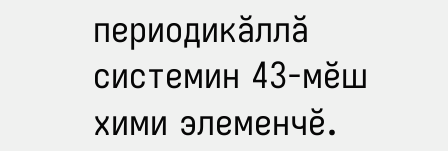периодикăллă системин 43-мĕш хими элеменчĕ.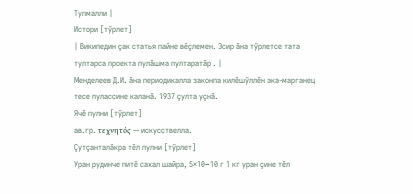Тупмалли |
Истори [тӳрлет]
| Википедин çак статья пайне вĕçлемен. Эсир ăна тӳрлетсе тата тултарса проекта пулăшма пултаратăр . |
Менделеев Д.И. ăна периодикалла законпа килĕшӳллĕн эка-марганец тесе пулассине каланă. 1937 çулта уçнă.
Ячĕ пулни [тӳрлет]
ав.гр. τεχνητός — искусствелла.
Çутçанталăкра тĕл пулни [тӳрлет]
Уран рудинче питĕ сахал шайра, 5×10−10 г 1 кг уран çине тĕл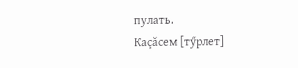пулать.
Каçăсем [тӳрлет]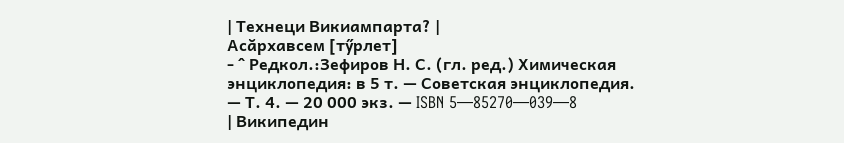| Технеци Викиампарта? |
Асăрхавсем [тӳрлет]
- ^ Редкол.:Зефиров Н. С. (гл. ред.) Химическая энциклопедия: в 5 т. — Советская энциклопедия. — Т. 4. — 20 000 экз. — ISBN 5—85270—039—8
| Википедин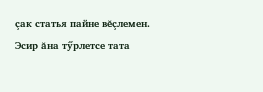çак статья пайне вĕçлемен. Эсир ăна тӳрлетсе тата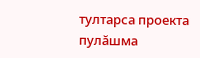тултарса проекта пулăшма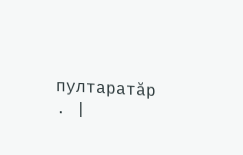пултаратăр . |